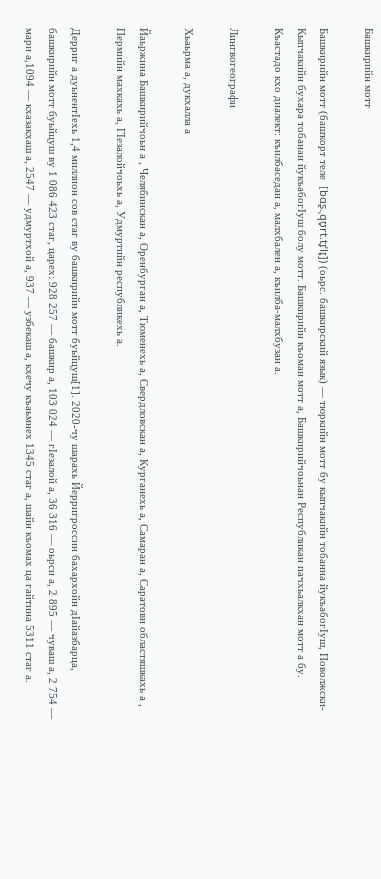Башкирийн мотт

Башкирийн мотт (башҡорт теле  [bɑʂ.ˌqʊ̞rt.tɪ̞ˈlɪ̞]) (оьрс. башкирский язык) — тюркийн мотт бу кыпчакийн тобанна йукъабогӀуш, Поволжски-Кыпчакийн бухара тобанан йукъабогӀуш болу мотт. Башкирийн къоман мотт а, Башкирийчоьнан Республикан пачхьалкхан мотт а бу. Къастадо кхо диалект: къилбаседан а, малхбален а, къилба-малхбузан а.

Лингвогеографи

Хьаьрма а, дукхалла а

Йаьржина Башкирийчоьн а , Челябинскан а, Оренбурган а, Тюменехь а, Свердловскан а, Курганехь а, Самаран а, Саратовн областяшкахь а , Пермийн махкахь а, ГӀезалойчоьхь а, Удмуртийн республикехь а.

Дерриг а дуьнентӀехь 1,4 миллион сов стаг ву башкирийн мотт буьйцуш[1]. 2020-чу шарахь Йерригроссин бахархойн дӀайазбарца, башкирийн мотт буьйцуш ву 1 086 423 стаг, царех: 928 257 — башкир а, 103 024 — гӀезалой а, 36 316 — оьрси а, 2 895 — чуваш а, 2 754 — мари а,1094 — кхазакхаш а, 2547 — удмуртхой а, 937 — узбекаш а, кхечу къаьмнех 1345 стаг а, шайн къомах ца гайтина 5311 стаг а.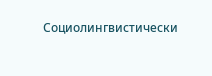Социолингвистически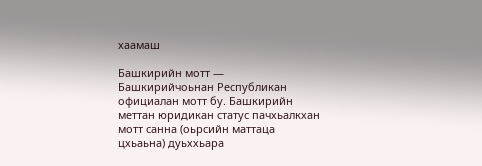хаамаш

Башкирийн мотт — Башкирийчоьнан Республикан официалан мотт бу. Башкирийн меттан юридикан статус пачхьалкхан мотт санна (оьрсийн маттаца цхьаьна) дуьххьара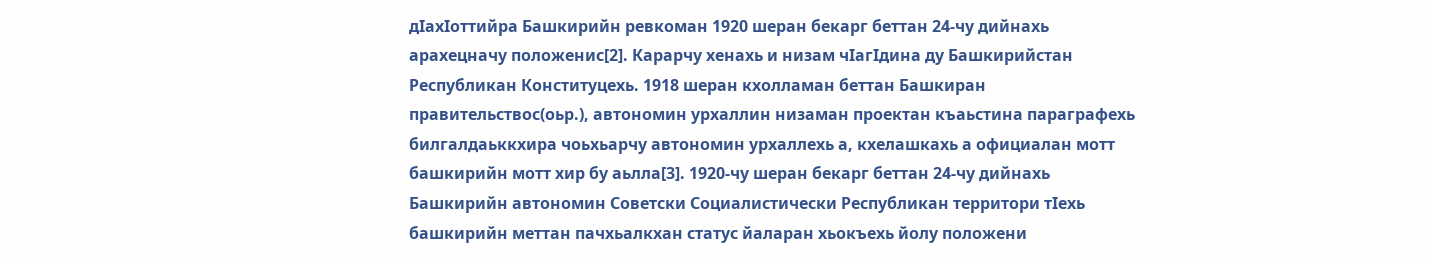дӀахӀоттийра Башкирийн ревкоман 1920 шеран бекарг беттан 24-чу дийнахь арахецначу положенис[2]. Карарчу хенахь и низам чӀагӀдина ду Башкирийстан Республикан Конституцехь. 1918 шеран кхолламан беттан Башкиран правительствос(оьр.), автономин урхаллин низаман проектан къаьстина параграфехь билгалдаьккхира чоьхьарчу автономин урхаллехь а, кхелашкахь а официалан мотт башкирийн мотт хир бу аьлла[3]. 1920-чу шеран бекарг беттан 24-чу дийнахь Башкирийн автономин Советски Социалистически Республикан территори тӀехь башкирийн меттан пачхьалкхан статус йаларан хьокъехь йолу положени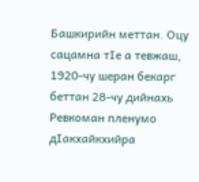Башкирийн меттан. Оцу сацамна тӀе а тевжаш, 1920-чу шеран бекарг беттан 28-чу дийнахь Ревкоман пленумо дӀакхайкхийра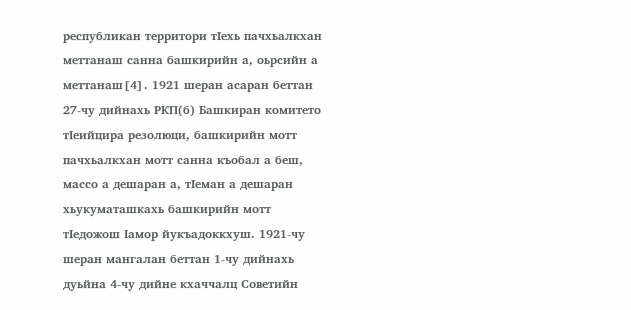республикан территори тӀехь пачхьалкхан меттанаш санна башкирийн а, оьрсийн а меттанаш[4]. 1921 шеран асаран беттан 27-чу дийнахь РКП(б) Башкиран комитето тӀеийцира резолюци, башкирийн мотт пачхьалкхан мотт санна къобал а беш, массо а дешаран а, тӀеман а дешаран хьукуматашкахь башкирийн мотт тӀедожош Ӏамор йукъадоккхуш. 1921-чу шеран мангалан беттан 1-чу дийнахь дуьйна 4-чу дийне кхаччалц Советийн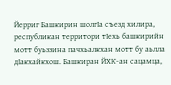Йерриг Башкирин шолгӀа съезд хилира, республикан территори тӀехь башкирийн мотт буьззина пачхьалкхан мотт бу аьлла дӀакхайкхош. Башкиран ЙХК-ан сацамца,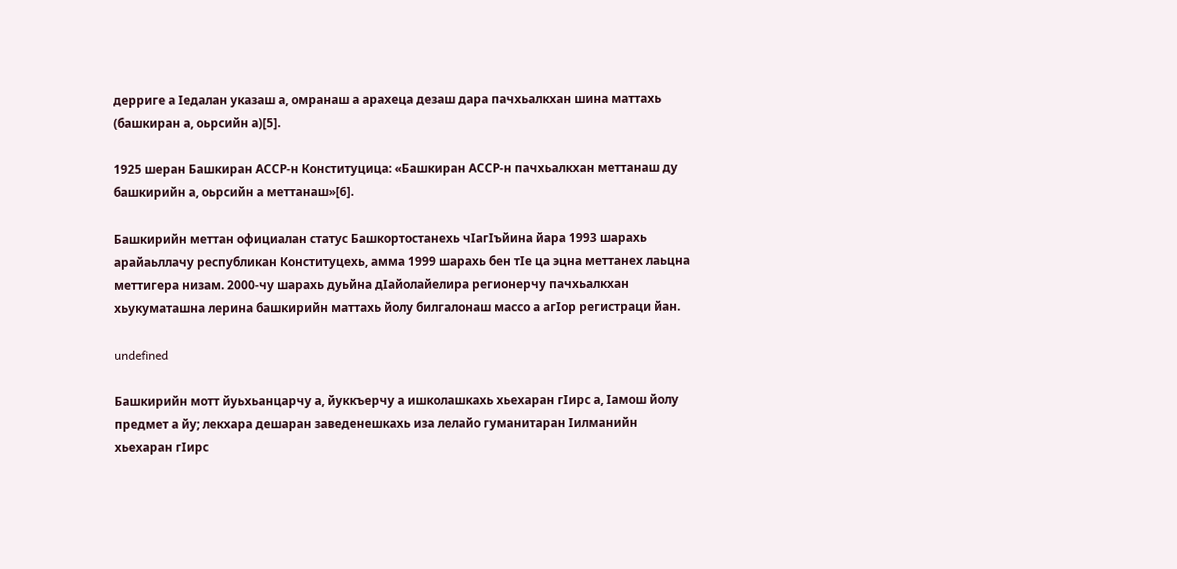дерриге а Ӏедалан указаш а, омранаш а арахеца дезаш дара пачхьалкхан шина маттахь (башкиран а, оьрсийн а)[5].

1925 шеран Башкиран АССР-н Конституцица: «Башкиран АССР-н пачхьалкхан меттанаш ду башкирийн а, оьрсийн а меттанаш»[6].

Башкирийн меттан официалан статус Башкортостанехь чӀагӀъйина йара 1993 шарахь арайаьллачу республикан Конституцехь, амма 1999 шарахь бен тӀе ца эцна меттанех лаьцна меттигера низам. 2000-чу шарахь дуьйна дӀайолайелира регионерчу пачхьалкхан хьукуматашна лерина башкирийн маттахь йолу билгалонаш массо а агӀор регистраци йан.

undefined

Башкирийн мотт йуьхьанцарчу а, йуккъерчу а ишколашкахь хьехаран гӀирс а, Ӏамош йолу предмет а йу; лекхара дешаран заведенешкахь иза лелайо гуманитаран Ӏилманийн хьехаран гӀирс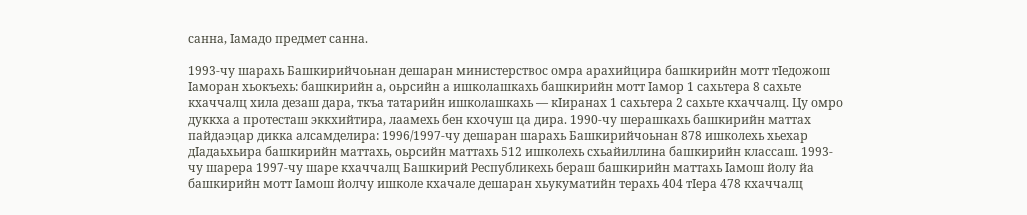санна, Ӏамадо предмет санна.

1993-чу шарахь Башкирийчоьнан дешаран министерствос омра арахийцира башкирийн мотт тӀедожош Ӏаморан хьокъехь: башкирийн а, оьрсийн а ишколашкахь башкирийн мотт Ӏамор 1 сахьтера 8 сахьте кхаччалц хила дезаш дара, ткъа татарийн ишколашкахь — кӀиранах 1 сахьтера 2 сахьте кхаччалц. Цу омро дуккха а протесташ эккхийтира, лаамехь бен кхочуш ца дира. 1990-чу шерашкахь башкирийн маттах пайдаэцар дикка алсамделира: 1996/1997-чу дешаран шарахь Башкирийчоьнан 878 ишколехь хьехар дӀадаьхьира башкирийн маттахь, оьрсийн маттахь 512 ишколехь схьайиллина башкирийн классаш. 1993-чу шарера 1997-чу шаре кхаччалц Башкирий Республикехь бераш башкирийн маттахь Ӏамош йолу йа башкирийн мотт Ӏамош йолчу ишколе кхачале дешаран хьукуматийн терахь 404 тӀера 478 кхаччалц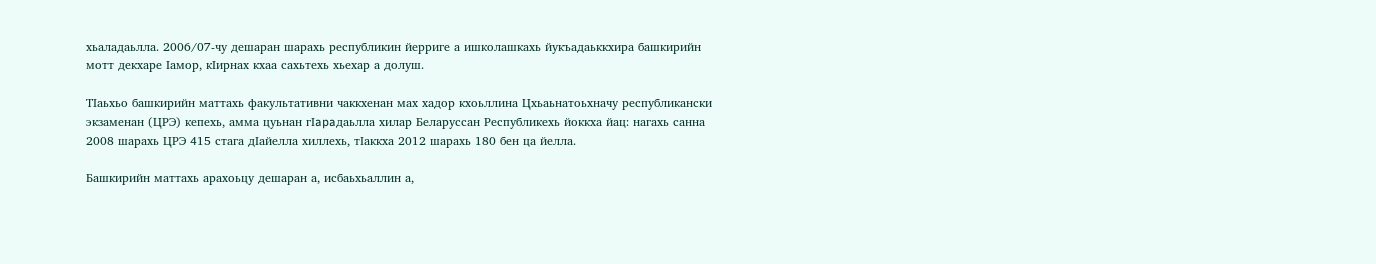хьаладаьлла. 2006/07-чу дешаран шарахь республикин йерриге а ишколашкахь йукъадаьккхира башкирийн мотт декхаре Ӏамор, кӀирнах кхаа сахьтехь хьехар а долуш.

ТӀаьхьо башкирийн маттахь факультативни чаккхенан мах хадор кхоьллина Цхьаьнатоьхначу республикански экзаменан (ЦРЭ) кепехь, амма цуьнан гӀapaдаьлла хилар Беларуссан Республикехь йоккха йац: нагахь санна 2008 шарахь ЦРЭ 415 стага дӀайелла хиллехь, тӀаккха 2012 шарахь 180 бен ца йелла.

Башкирийн маттахь арахоьцу дешаран а, исбаьхьаллин а,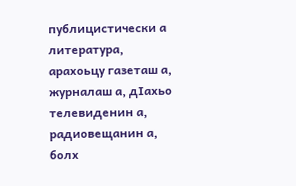публицистически а литература, арахоьцу газеташ а, журналаш а, дӀахьо телевиденин а, радиовещанин а, болх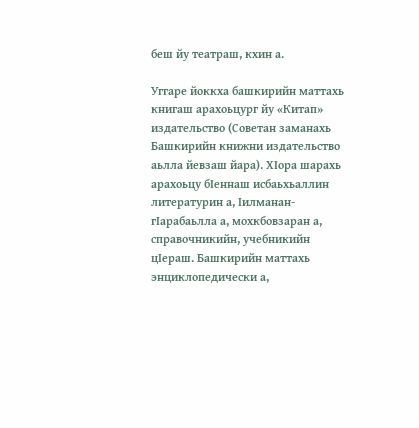беш йу театраш, кхин а.

Уггаре йоккха башкирийн маттахь книгаш арахоьцург йу «Китап» издательство (Советан заманахь Башкирийн книжни издательство аьлла йевзаш йара). ХӀора шарахь арахоьцу бӀеннаш исбаьхьаллин литературин а, Ӏилманан-гӀарабаьлла а, мохкбовзаран а, справочникийн, учебникийн цӀераш. Башкирийн маттахь энциклопедически а,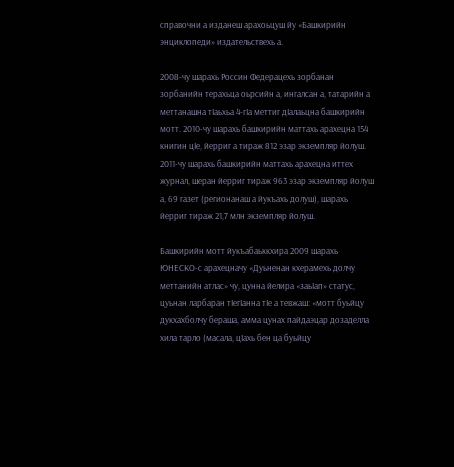справочни а изданеш арахоьцуш йу «Башкирийн энциклопеди» издательствехь а.

2008-чу шарахь Россин Федерацехь зорбанан зорбанийн терахьца оьрсийн а, ингалсан а, татарийн а меттанашна тӀаьхьа 4-гӀа меттиг дӀалаьцна башкирийн мотт. 2010-чу шарахь башкирийн маттахь арахецна 154 книгин цӀе, йерриг а тираж 812 эзар экземпляр йолуш. 2011-чу шарахь башкирийн маттахь арахецна иттех журнал, шеран йерриг тираж 963 эзар экземпляр йолуш а, 69 газет (регионанаш а йукъахь долуш), шарахь йерриг тираж 21,7 млн экземпляр йолуш.

Башкирийн мотт йукъабаьккхира 2009 шарахь ЮНЕСКО-с арахецначу «Дуьненан кхерамехь долчу меттанийн атлас» чу, цунна йелира «заьӀап» статус, цуьнан ларбаран тӀегӀанна тӀе а тевжаш: «мотт буьйцу дукхахболчу бераша, амма цунах пайдаэцар дозаделла хила тарло (масала, цӀахь бен ца буьйцу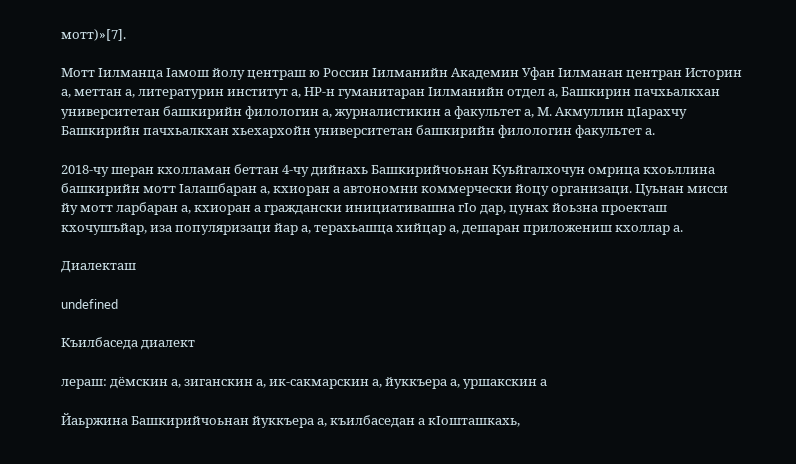мотт)»[7].

Мотт Ӏилманца Ӏамош йолу центраш ю Россин Ӏилманийн Академин Уфан Ӏилманан центран Историн а, меттан а, литературин институт а, НР-н гуманитаран Ӏилманийн отдел а, Башкирин пачхьалкхан университетан башкирийн филологин а, журналистикин а факультет а, М. Акмуллин цӀарахчу Башкирийн пачхьалкхан хьехархойн университетан башкирийн филологин факультет а.

2018-чу шеран кхолламан беттан 4-чу дийнахь Башкирийчоьнан Куьйгалхочун омрица кхоьллина башкирийн мотт Ӏалашбаран а, кхиоран а автономни коммерчески йоцу организаци. Цуьнан мисси йу мотт ларбаран а, кхиоран а граждански инициативашна гӀо дар, цунах йоьзна проекташ кхочушъйар, иза популяризаци йар а, терахьашца хийцар а, дешаран приложениш кхоллар а.

Диалекташ

undefined

Къилбаседа диалект

лераш: дёмскин а, зиганскин а, ик-сакмарскин а, йуккъера а, уршакскин а

Йаьржина Башкирийчоьнан йуккъера а, къилбаседан а кӀошташкахь,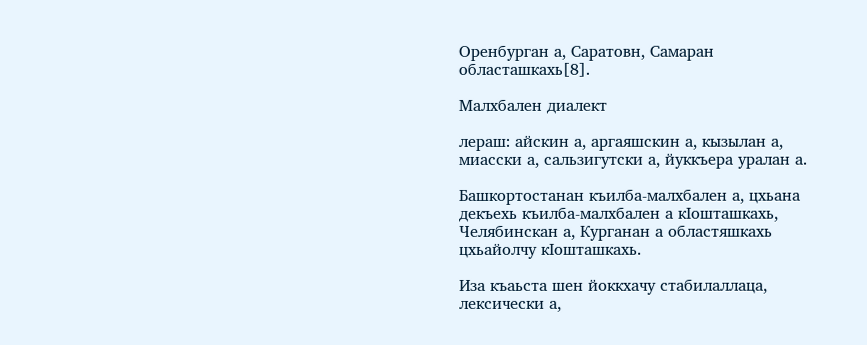Оренбурган а, Саратовн, Самаран областашкахь[8].

Малхбален диалект

лераш: айскин а, аргаяшскин а, кызылан а, миасски а, сальзигутски а, йуккъера уралан а.

Башкортостанан къилба-малхбален а, цхьана декъехь къилба-малхбален а кӀошташкахь, Челябинскан а, Курганан а областяшкахь цхьайолчу кӀошташкахь.

Иза къаьста шен йоккхачу стабилаллаца, лексически а,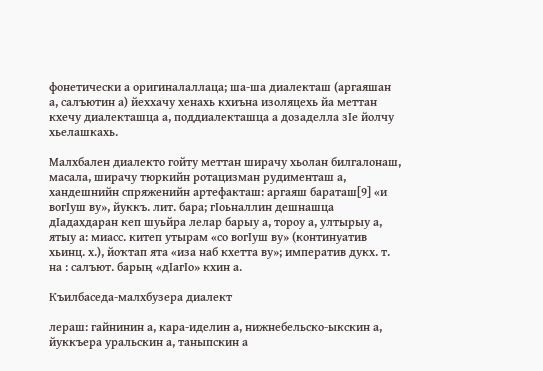фонетически а оригиналаллаца; ша-ша диалекташ (аргаяшан а, салъютин а) йеххачу хенахь кхиъна изоляцехь йа меттан кхечу диалекташца а, поддиалекташца а дозаделла зӀе йолчу хьелашкахь.

Малхбален диалекто гойту меттан ширачу хьолан билгалонаш, масала, ширачу тюркийн ротацизман рудименташ а, хандешнийн спряженийн артефакташ: аргаяш бараташ[9] «и вогӀуш ву», йуккъ. лит. бара; гӀоьналлин дешнашца дӀадахдаран кеп шуьйра лелар барыу а, тороу а, ултырыу а, ятыу а: миасс. китеп утырам «со вогӀуш ву» (континуатив хьинц. х.), йоҡтап ята «иза наб кхетта ву»; императив дукх. т. на : салъют. барың «дӀагӀо» кхин а.

Къилбаседа-малхбузера диалект

лераш: гайнинин а, кара-иделин а, нижнебельско-ыкскин а, йуккъера уральскин а, таныпскин а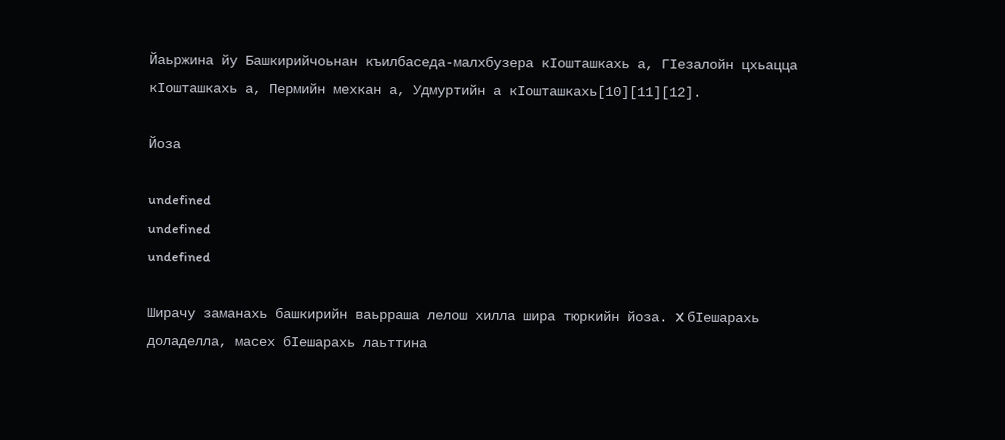Йаьржина йу Башкирийчоьнан къилбаседа-малхбузера кӀошташкахь а, ГӀезалойн цхьацца кӀошташкахь а, Пермийн мехкан а, Удмуртийн а кӀошташкахь[10][11][12].

Йоза

undefined
undefined
undefined

Ширачу заманахь башкирийн ваьрраша лелош хилла шира тюркийн йоза. X бӀешарахь доладелла, масех бӀешарахь лаьттина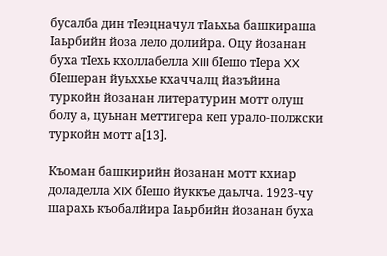бусалба дин тӀеэцначул тӀаьхьа башкираша Ӏаьрбийн йоза лело долийра. Оцу йозанан буха тӀехь кхоллабелла XIII бӀешо тӀера XX бӀешеран йуьххье кхаччалц йазъйина туркойн йозанан литературин мотт олуш болу а, цуьнан меттигера кеп урало-полжски туркойн мотт а[13].

Къоман башкирийн йозанан мотт кхиар доладелла XIX бӀешо йуккъе даьлча. 1923-чу шарахь къобалйира Ӏаьрбийн йозанан буха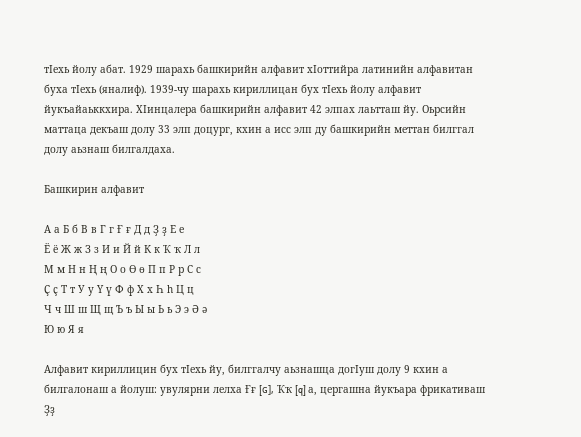тӀехь йолу абат. 1929 шарахь башкирийн алфавит хӀоттийра латинийн алфавитан буха тӀехь (яналиф). 1939-чу шарахь кириллицан бух тӀехь йолу алфавит йукъайаьккхира. ХӀинцалера башкирийн алфавит 42 элпах лаьтташ йу. Оьрсийн маттаца декъаш долу 33 элп доцург, кхин а исс элп ду башкирийн меттан билггал долу аьзнаш билгалдаха.

Башкирин алфавит

А а Б б В в Г г Ғ ғ Д д Ҙ ҙ Е е
Ё ё Ж ж З з И и Й й К к Ҡ ҡ Л л
М м Н н Ң ң О о Ө ө П п Р р С с
Ҫ ҫ Т т У у Ү ү Ф ф Х х Һ һ Ц ц
Ч ч Ш ш Щ щ Ъ ъ Ы ы Ь ь Э э Ә ә
Ю ю Я я

Алфавит кириллицин бух тӀехь йу, билггалчу аьзнашца догӀуш долу 9 кхин а билгалонаш а йолуш: увулярни лелха Ғғ [ɢ], Ҡҡ [q] а, цергашна йукъара фрикативаш Ҙҙ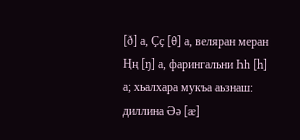[ð] а, Ҫҫ [θ] а, веляран меран Ңң [ŋ] а, фарингальни Һһ [h] а; хьалхара мукъа аьзнаш: диллина Әә [æ]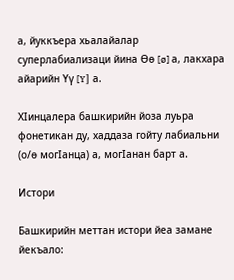а, йуккъера хьалайалар суперлабиализаци йина Өө [ø] а, лакхара айарийн Үү [ʏ] а.

ХӀинцалера башкирийн йоза луьра фонетикан ду, хаддаза гойту лабиальни (о/ө могӀанца) а, могӀанан барт а.

Истори

Башкирийн меттан истори йеа замане йекъало: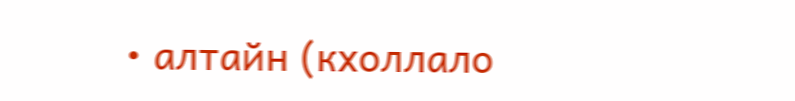• алтайн (кхоллало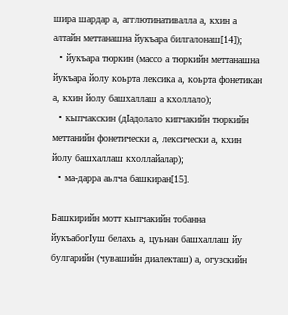шира шардар а, агглютинативалла а, кхин а алтайн меттанашна йукъара билгалонаш[14]);
  • йукъара тюркин (массо а тюркийн меттанашна йукъара йолу коьрта лексика а, коьрта фонетикан а, кхин йолу башхаллаш а кхоллало);
  • кыпчакскин (дӀадолало кипчакийн тюркийн меттанийн фонетически а, лексически а, кхин йолу башхаллаш кхоллайалар);
  • ма-дарра аьлча башкиран[15].

Башкирийн мотт кыпчакийн тобанна йукъабогӀуш белахь а, цуьнан башхаллаш йу булгарийн (чувашийн диалекташ) а, огузскийн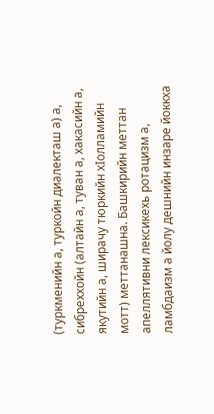(туркменийн а, туркойн диалекташ а) а, сибреххойн (алтайн а, туван а, хакасийн а, якутийн а, ширачу тюркийн хӀолламийн мотт) меттанашна. Башкирийн меттан апеллятивни лексикехь ротацизм а, ламбдаизм а йолу дешнийн инзаре йоккха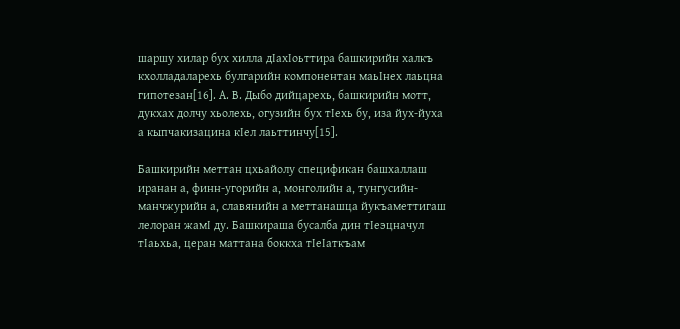шаршу хилар бух хилла дӀахӀоьттира башкирийн халкъ кхолладаларехь булгарийн компонентан маьӀнех лаьцна гипотезан[16]. А. В. Дыбо дийцарехь, башкирийн мотт, дукхах долчу хьолехь, огузийн бух тӀехь бу, иза йух-йуха а кыпчакизацина кӀел лаьттинчу[15].

Башкирийн меттан цхьайолу спецификан башхаллаш иранан а, финн-угорийн а, монголийн а, тунгусийн-манчжурийн а, славянийн а меттанашца йукъаметтигаш лелоран жамӀ ду. Башкираша бусалба дин тӀеэцначул тӀаьхьа, церан маттана боккха тӀеӀаткъам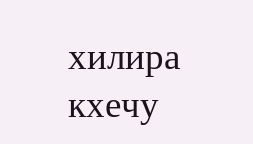хилира кхечу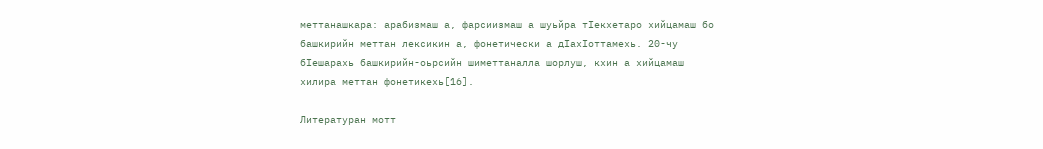меттанашкара: арабизмаш а, фарсиизмаш а шуьйра тӀекхетаро хийцамаш бо башкирийн меттан лексикин а, фонетически а дӀахӀоттамехь. 20-чу бӀешарахь башкирийн-оьрсийн шиметтаналла шорлуш, кхин а хийцамаш хилира меттан фонетикехь[16].

Литературан мотт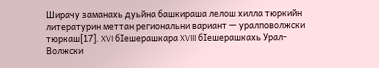Ширачу заманахь дуьйна башкираша лелош хилла тюркийн литературин меттан региональни вариант — уралповолжски тюркаш[17]. XVI бӀешерашкара XVIII бӀешерашкахь Урал-Волжски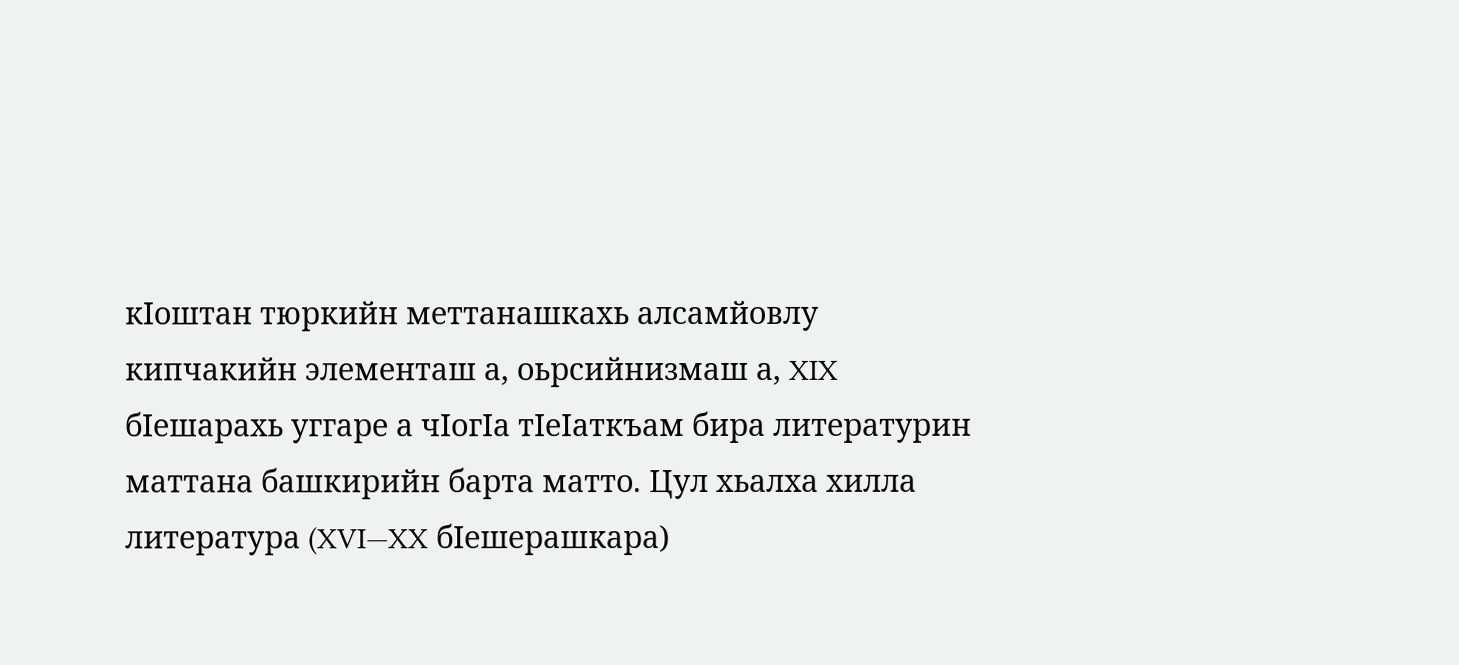кӀоштан тюркийн меттанашкахь алсамйовлу кипчакийн элементаш а, оьрсийнизмаш а, XIX бӀешарахь уггаре а чӀогӀа тӀеӀаткъам бира литературин маттана башкирийн барта матто. Цул хьалха хилла литература (XVI—XX бӀешерашкара)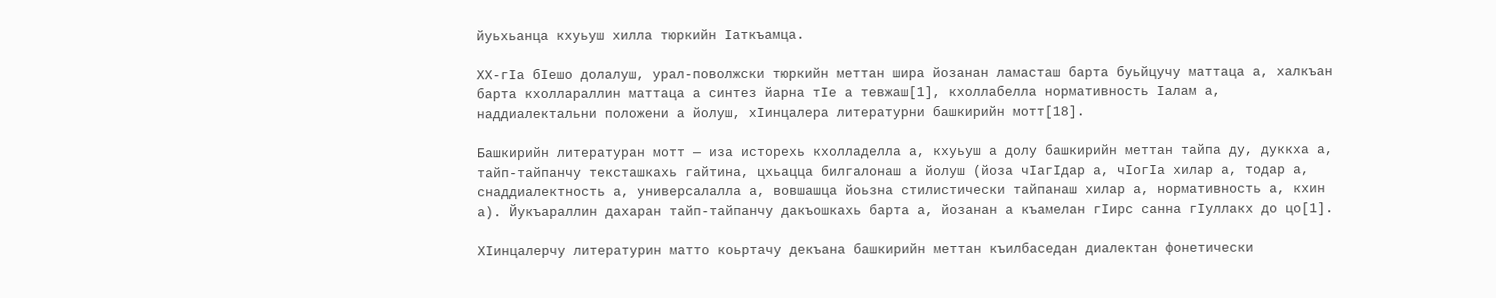йуьхьанца кхуьуш хилла тюркийн Ӏаткъамца.

ХХ-гӀа бӀешо долалуш, урал-поволжски тюркийн меттан шира йозанан ламасташ барта буьйцучу маттаца а, халкъан барта кхоллараллин маттаца а синтез йарна тӀе а тевжаш[1], кхоллабелла нормативность Ӏалам а, наддиалектальни положени а йолуш, хӀинцалера литературни башкирийн мотт[18].

Башкирийн литературан мотт — иза исторехь кхолладелла а, кхуьуш а долу башкирийн меттан тайпа ду, дуккха а, тайп-тайпанчу тексташкахь гайтина, цхьацца билгалонаш а йолуш (йоза чӀагӀдар а, чӀогӀа хилар а, тодар а, снаддиалектность а, универсалалла а, вовшашца йоьзна стилистически тайпанаш хилар а, нормативность а, кхин а). Йукъараллин дахаран тайп-тайпанчу дакъошкахь барта а, йозанан а къамелан гӀирс санна гӀуллакх до цо[1].

ХӀинцалерчу литературин матто коьртачу декъана башкирийн меттан къилбаседан диалектан фонетически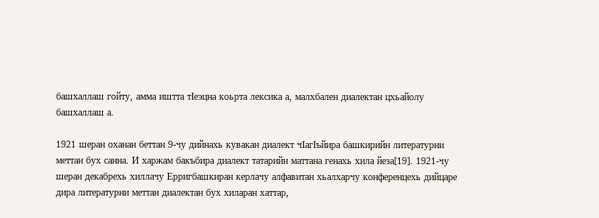башхаллаш гойту, амма иштта тӀеэцна коьрта лексика а, малхбален диалектан цхьайолу башхаллаш а.

1921 шеран оханан беттан 9-чу дийнахь кувакан диалект чӀагӀъйира башкирийн литературни меттан бух санна. И харжам бакъбира диалект татарийн маттана генахь хила йеза[19]. 1921-чу шеран декабрехь хиллачу Ерригбашкиран керлачу алфавитан хьалхарчу конференцехь дийцаре дира литературни меттан диалектан бух хиларан хаттар,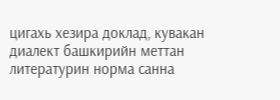цигахь хезира доклад, кувакан диалект башкирийн меттан литературин норма санна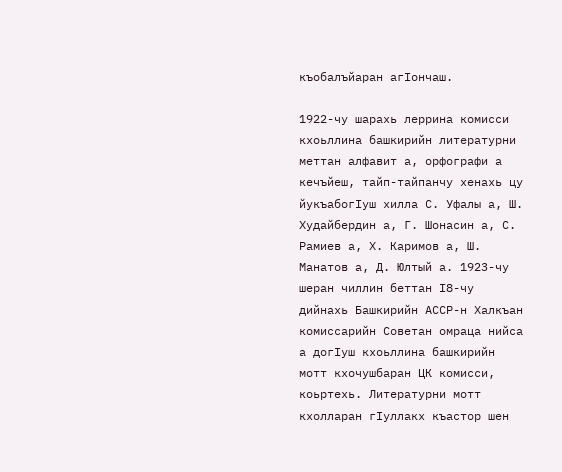къобалъйаран агӀончаш.

1922-чу шарахь леррина комисси кхоьллина башкирийн литературни меттан алфавит а, орфографи а кечъйеш, тайп-тайпанчу хенахь цу йукъабогӀуш хилла С. Уфалы а, Ш. Худайбердин а, Г. Шонасин а, С. Рамиев а, Х. Каримов а, Ш. Манатов а, Д. Юлтый а. 1923-чу шеран чиллин беттан Ӏ8-чу дийнахь Башкирийн АССР-н Халкъан комиссарийн Советан омраца нийса а догӀуш кхоьллина башкирийн мотт кхочушбаран ЦК комисси, коьртехь. Литературни мотт кхолларан гӀуллакх къастор шен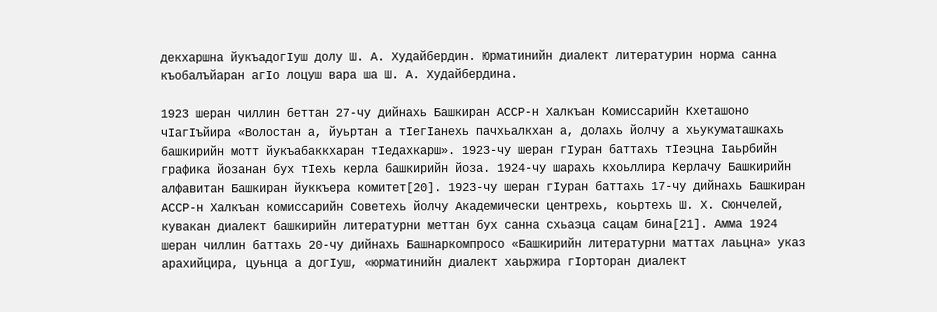декхаршна йукъадогӀуш долу Ш. А. Худайбердин. Юрматинийн диалект литературин норма санна къобалъйаран агӀо лоцуш вара ша Ш. А. Худайбердина.

1923 шеран чиллин беттан 27-чу дийнахь Башкиран АССР-н Халкъан Комиссарийн Кхеташоно чӀагӀъйира «Волостан а, йуьртан а тӀегӀанехь пачхьалкхан а, долахь йолчу а хьукуматашкахь башкирийн мотт йукъабаккхаран тӀедахкарш». 1923-чу шеран гӀуран баттахь тӀеэцна Ӏаьрбийн графика йозанан бух тӀехь керла башкирийн йоза. 1924-чу шарахь кхоьллира Керлачу Башкирийн алфавитан Башкиран йуккъера комитет[20]. 1923-чу шеран гӀуран баттахь 17-чу дийнахь Башкиран АССР-н Халкъан комиссарийн Советехь йолчу Академически центрехь, коьртехь Ш. Х. Сюнчелей, кувакан диалект башкирийн литературни меттан бух санна схьаэца сацам бина[21]. Амма 1924 шеран чиллин баттахь 20-чу дийнахь Башнаркомпросо «Башкирийн литературни маттах лаьцна» указ арахийцира, цуьнца а догӀуш, «юрматинийн диалект хаьржира гӀорторан диалект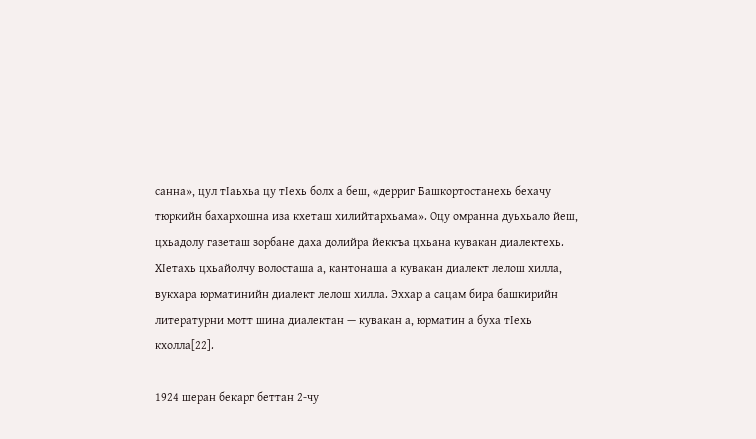санна», цул тӀаьхьа цу тӀехь болх а беш, «дерриг Башкортостанехь бехачу тюркийн бахархошна иза кхеташ хилийтархьама». Оцу омранна дуьхьало йеш, цхьадолу газеташ зорбане даха долийра йеккъа цхьана кувакан диалектехь. ХӀетахь цхьайолчу волосташа а, кантонаша а кувакан диалект лелош хилла, вукхара юрматинийн диалект лелош хилла. Эххар а сацам бира башкирийн литературни мотт шина диалектан — кувакан а, юрматин а буха тӀехь кхолла[22].

1924 шеран бекарг беттан 2-чу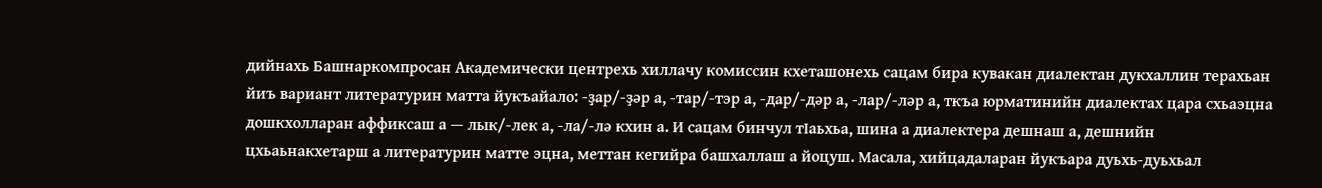дийнахь Башнаркомпросан Академически центрехь хиллачу комиссин кхеташонехь сацам бира кувакан диалектан дукхаллин терахьан йиъ вариант литературин матта йукъайало: -ҙар/-ҙәр а, -тар/-тэр а, -дар/-дәр а, -лар/-ләр а, ткъа юрматинийн диалектах цара схьаэцна дошкхолларан аффиксаш а — лык/-лек а, -ла/-лә кхин а. И сацам бинчул тӀаьхьа, шина а диалектера дешнаш а, дешнийн цхьаьнакхетарш а литературин матте эцна, меттан кегийра башхаллаш а йоцуш. Масала, хийцадаларан йукъара дуьхь-дуьхьал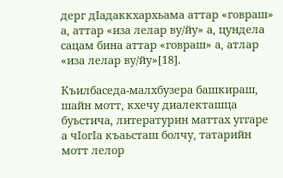дерг дӀадаккхархьама аттар «говраш» а, аттар «иза лелар ву/йу» а, цундела сацам бина аттар «говраш» а, атлар «иза лелар ву/йу»[18].

Къилбаседа-малхбузера башкираш, шайн мотт, кхечу диалекташца буьстича, литературин маттах уггаре а чӀогӀа къаьсташ болчу, татарийн мотт лелор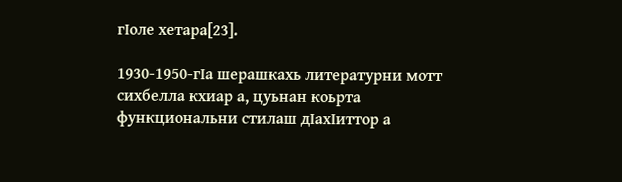гӀоле хетара[23].

1930-1950-гӀа шерашкахь литературни мотт сихбелла кхиар а, цуьнан коьрта функциональни стилаш дӀахӀиттор а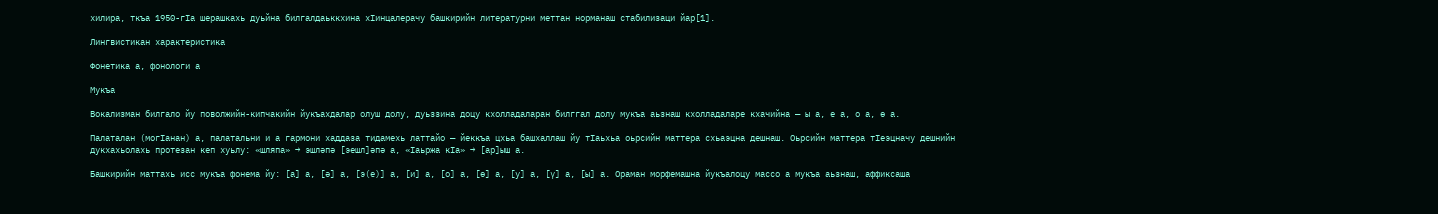хилира, ткъа 1950-гӀа шерашкахь дуьйна билгалдаьккхина хӀинцалерачу башкирийн литературни меттан норманаш стабилизаци йар[1].

Лингвистикан характеристика

Фонетика а, фонологи а

Мукъа

Вокализман билгало йу поволжийн-кипчакийн йукъахдалар олуш долу, дуьззина доцу кхолладаларан билггал долу мукъа аьзнаш кхолладаларе кхачийна — ы а, е а, о а, ө а.

Палаталан (могӀанан) а, палатальни и а гармони хаддаза тидамехь латтайо — йеккъа цхьа башхаллаш йу тӀаьхьа оьрсийн маттера схьаэцна дешнаш. Оьрсийн маттера тӀеэцначу дешнийн дукхахьолахь протезан кеп хуьлу: «шляпа» → эшләпә [эешл]әпә а, «Ӏаьржа кӀа» → [ар]ыш а.

Башкирийн маттахь исс мукъа фонема йу: [а] а, [ә] а, [э(е)] а, [и] а, [о] а, [ө] а, [у] а, [ү] а, [ы] а. Ораман морфемашна йукъалоцу массо а мукъа аьзнаш, аффиксаша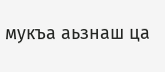мукъа аьзнаш ца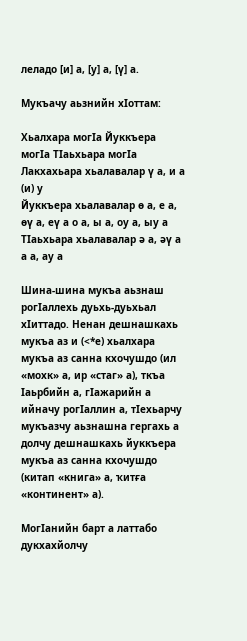леладо [и] а, [у] а, [ү] а.

Мукъачу аьзнийн хӀоттам:

Хьалхара могӀа Йуккъера могӀа ТӀаьхьара могӀа
Лакхахьара хьалавалар ү а, и а (и) у
Йуккъера хьалавалар ө а, е а, өү а, еү а о а, ы а, оу а, ыу а
ТӀаьхьара хьалавалар ә а, әү а а а, ау а

Шина-шина мукъа аьзнаш рогӀаллехь дуьхь-дуьхьал хӀиттадо. Ненан дешнашкахь мукъа аз и (<*е) хьалхара мукъа аз санна кхочушдо (ил «мохк» а, ир «стаг» а), ткъа Ӏаьрбийн а, гӀажарийн а ийначу рогӀаллин а, тӀехьарчу мукъазчу аьзнашна гергахь а долчу дешнашкахь йуккъера мукъа аз санна кхочушдо (китап «книга» а, ҡитға «континент» а).

МогӀанийн барт а латтабо дукхахйолчу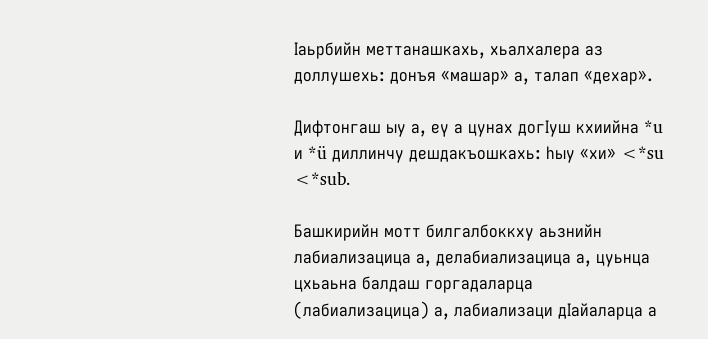Ӏаьрбийн меттанашкахь, хьалхалера аз доллушехь: донъя «машар» а, талап «дехар».

Дифтонгаш ыу а, еү а цунах догӀуш кхиийна *u и *ü диллинчу дешдакъошкахь: һыу «хи» <*su <*sub.

Башкирийн мотт билгалбоккху аьзнийн лабиализацица а, делабиализацица а, цуьнца цхьаьна балдаш горгадаларца (лабиализацица) а, лабиализаци дӀайаларца а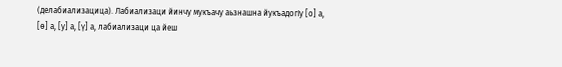(делабиализацица). Лабиализаци йинчу мукъачу аьзнашна йукъадогӀу [о] а, [ө] а, [у] а, [ү] а, лабиализаци ца йеш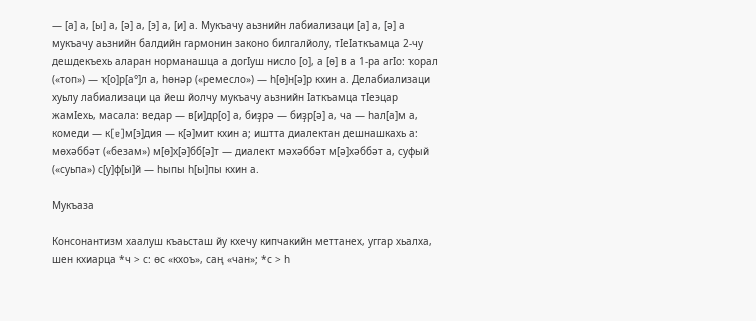— [а] а, [ы] а, [ә] а, [э] а, [и] а. Мукъачу аьзнийн лабиализаци [а] а, [ә] а мукъачу аьзнийн балдийн гармонин законо билгалйолу, тӀеӀаткъамца 2-чу дешдекъехь аларан норманашца а догӀуш нисло [о], а [ө] в а 1-ра агӀо: ҡорал («топ») — ҡ[о]р[а°]л а, һөнәр («ремесло») — һ[ө]н[ә]р кхин а. Делабиализаци хуьлу лабиализаци ца йеш йолчу мукъачу аьзнийн Ӏаткъамца тӀеэцар жамӀехь, масала: ведар — в[и]др[о] а, биҙрә — биҙр[ә] а, ча — һал[а]м а, комеди — к[ɐ]м[э]дия — к[ә]мит кхин а; иштта диалектан дешнашкахь а: мөхәббәт («безам») м[ө]х[ә]бб[ә]т — диалект мәхәббәт м[ә]хәббәт а, суфый («суьпа») с[у]ф[ы]й — һыпы һ[ы]пы кхин а.

Мукъаза

Консонантизм хаалуш къаьсташ йу кхечу кипчакийн меттанех, уггар хьалха, шен кхиарца *ч > с: өс «кхоъ», саң «чан»; *с > һ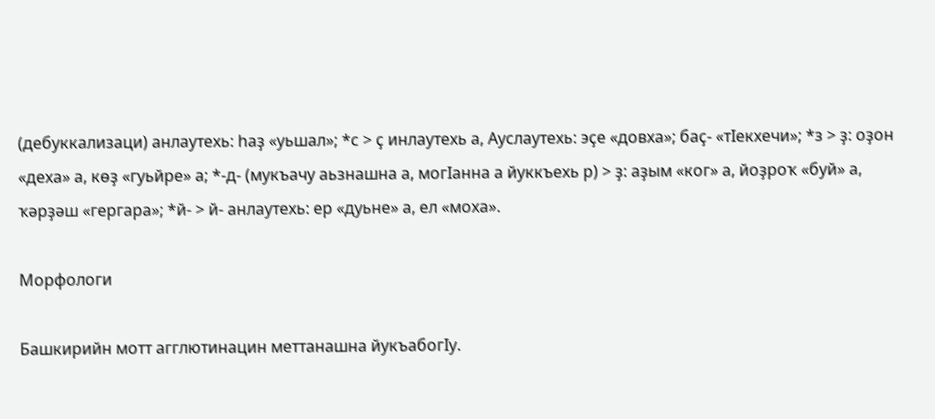(дебуккализаци) анлаутехь: һаҙ «уьшал»; *с > ҫ инлаутехь а, Ауслаутехь: эҫе «довха»; баҫ- «тӀекхечи»; *з > ҙ: оҙон «деха» а, көҙ «гуьйре» а; *-д- (мукъачу аьзнашна а, могӀанна а йуккъехь р) > ҙ: аҙым «ког» а, йоҙроҡ «буй» а, ҡәрҙәш «гергара»; *й- > й- анлаутехь: ер «дуьне» а, ел «моха».

Морфологи

Башкирийн мотт агглютинацин меттанашна йукъабогӀу.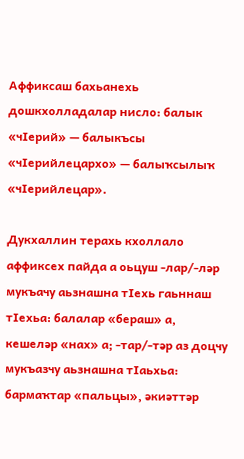Аффиксаш бахьанехь дошкхолладалар нисло: балык «чӀерий» — балыкъсы «чӀерийлецархо» — балыҡсылыҡ «чӀерийлецар».

Дукхаллин терахь кхоллало аффиксех пайда а оьцуш -лар/-ләр мукъачу аьзнашна тӀехь гаьннаш тӀехьа: балалар «бераш» а, кешеләр «нах» а; -тар/-тәр аз доцчу мукъазчу аьзнашна тӀаьхьа: бармаҡтар «пальцы», әкиәттәр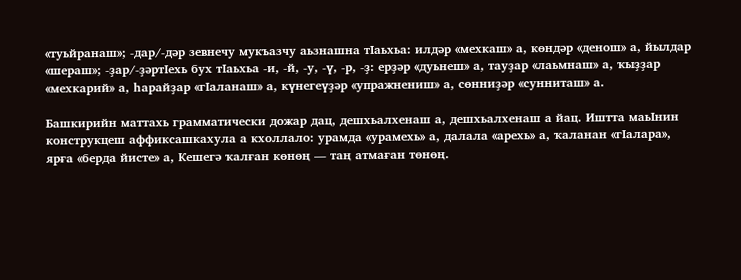«туьйранаш»; -дар/-дәр зевнечу мукъазчу аьзнашна тӀаьхьа: илдәр «мехкаш» а, көндәр «денош» а, йылдар «шераш»; -ҙар/-ҙәртӀехь бух тӀаьхьа -и, -й, -у, -ү, -р, -ҙ: ерҙәр «дуьнеш» а, тауҙар «лаьмнаш» а, ҡыҙҙар «мехкарий» а, һарайҙар «гӀаланаш» а, күнегеүҙәр «упражнениш» а, сөнниҙәр «сунниташ» а.

Башкирийн маттахь грамматически дожар дац, дешхьалхенаш а, дешхьалхенаш а йац. Иштта маьӀнин конструкцеш аффиксашкахула а кхоллало: урамда «урамехь» а, далала «арехь» а, ҡаланан «гӀалара», ярға «берда йисте» а, Кешегә ҡалған көнөң ― таң атмаған төнөң.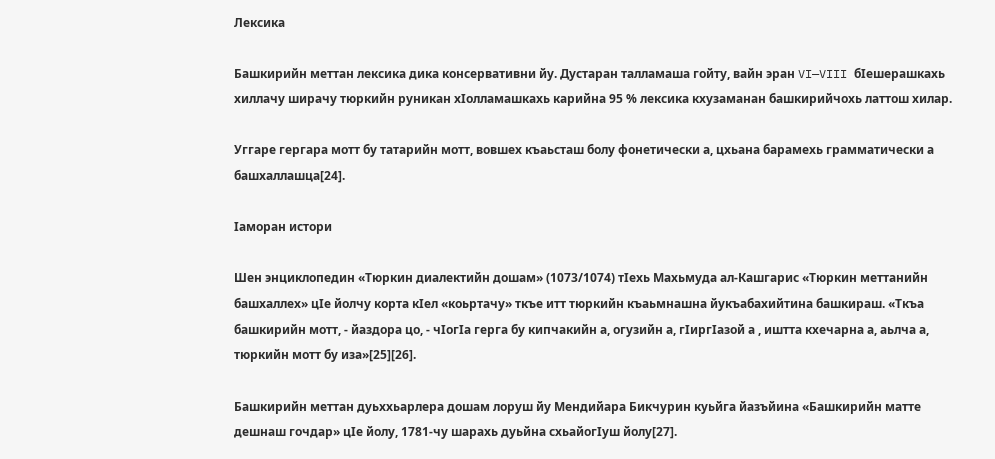Лексика

Башкирийн меттан лексика дика консервативни йу. Дустаран талламаша гойту, вайн эран VI—VIII бӀешерашкахь хиллачу ширачу тюркийн руникан хӀолламашкахь карийна 95 % лексика кхузаманан башкирийчохь латтош хилар.

Уггаре гергара мотт бу татарийн мотт, вовшех къаьсташ болу фонетически а, цхьана барамехь грамматически а башхаллашца[24].

Ӏаморан истори

Шен энциклопедин «Тюркин диалектийн дошам» (1073/1074) тӀехь Махьмуда ал-Кашгарис «Тюркин меттанийн башхаллех» цӀе йолчу корта кӀел «коьртачу» ткъе итт тюркийн къаьмнашна йукъабахийтина башкираш. «Ткъа башкирийн мотт, - йаздора цо, - чӀогӀа герга бу кипчакийн а, огузийн а, гӀиргӀазой а , иштта кхечарна а, аьлча а, тюркийн мотт бу иза»[25][26].

Башкирийн меттан дуьххьарлера дошам лоруш йу Мендийара Бикчурин куьйга йазъйина «Башкирийн матте дешнаш гочдар» цӀе йолу, 1781-чу шарахь дуьйна схьайогӀуш йолу[27].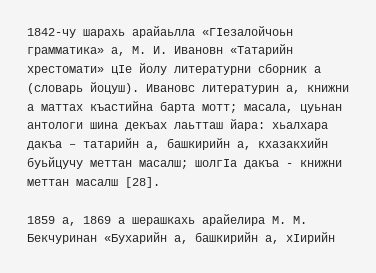1842-чу шарахь арайаьлла «ГӀезалойчоьн грамматика» а, М. И. Ивановн «Татарийн хрестомати» цӀе йолу литературни сборник а (словарь йоцуш). Ивановс литературин а, книжни а маттах къастийна барта мотт; масала, цуьнан антологи шина декъах лаьтташ йара: хьалхара дакъа – татарийн а, башкирийн а, кхазакхийн буьйцучу меттан масалш; шолгӀа дакъа - книжни меттан масалш [28].

1859 а, 1869 а шерашкахь арайелира М. М. Бекчуринан «Бухарийн а, башкирийн а, хӀирийн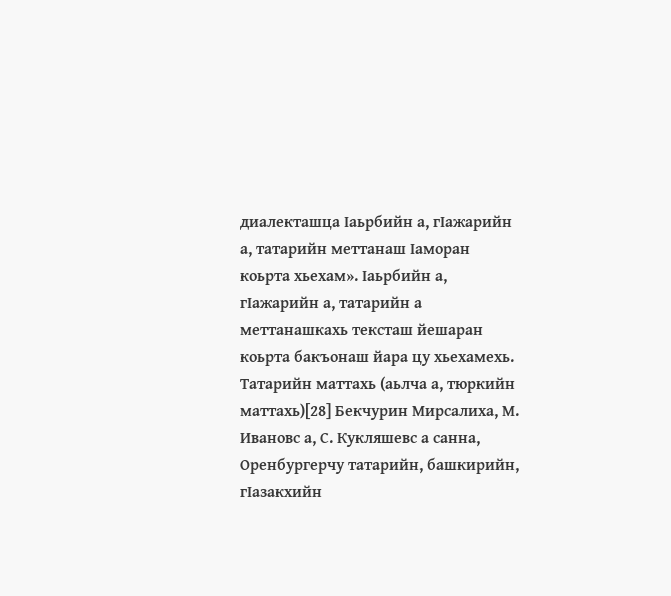диалекташца Ӏаьрбийн а, гӀажарийн а, татарийн меттанаш Ӏаморан коьрта хьехам». Ӏаьрбийн а, гӀажарийн а, татарийн а меттанашкахь тексташ йешаран коьрта бакъонаш йара цу хьехамехь. Татарийн маттахь (аьлча а, тюркийн маттахь)[28] Бекчурин Мирсалиха, М. Ивановс а, С. Кукляшевс а санна, Оренбургерчу татарийн, башкирийн, гӀазакхийн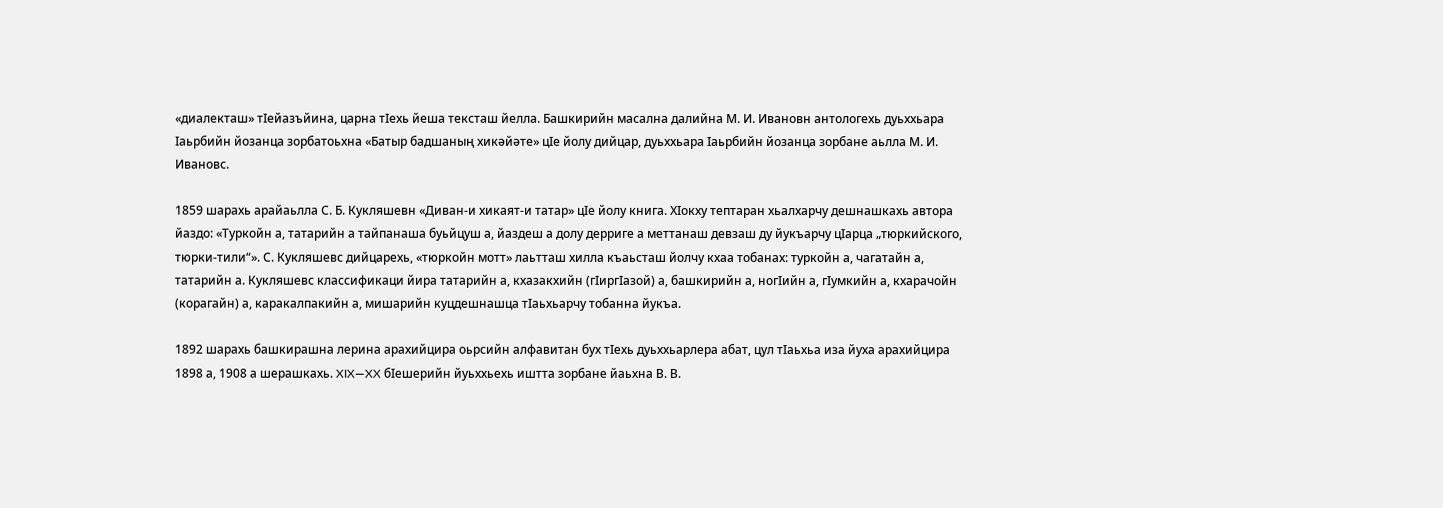«диалекташ» тӀейазъйина, царна тӀехь йеша тексташ йелла. Башкирийн масална далийна М. И. Ивановн антологехь дуьххьара Ӏаьрбийн йозанца зорбатоьхна «Батыр бадшаның хикәйәте» цӀе йолу дийцар, дуьххьара Ӏаьрбийн йозанца зорбане аьлла М. И. Ивановс.

1859 шарахь арайаьлла С. Б. Кукляшевн «Диван-и хикаят-и татар» цӀе йолу книга. ХӀокху тептаран хьалхарчу дешнашкахь автора йаздо: «Туркойн а, татарийн а тайпанаша буьйцуш а, йаздеш а долу дерриге а меттанаш девзаш ду йукъарчу цӀарца „тюркийского, тюрки-тили“». С. Кукляшевс дийцарехь, «тюркойн мотт» лаьтташ хилла къаьсташ йолчу кхаа тобанах: туркойн а, чагатайн а, татарийн а. Кукляшевс классификаци йира татарийн а, кхазакхийн (гӀиргӀазой) а, башкирийн а, ногӀийн а, гӀумкийн а, кхарачойн (корагайн) а, каракалпакийн а, мишарийн куцдешнашца тӀаьхьарчу тобанна йукъа.

1892 шарахь башкирашна лерина арахийцира оьрсийн алфавитан бух тӀехь дуьххьарлера абат, цул тӀаьхьа иза йуха арахийцира 1898 а, 1908 а шерашкахь. XIX—XX бӀешерийн йуьххьехь иштта зорбане йаьхна В. В.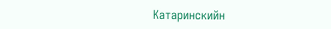Катаринскийн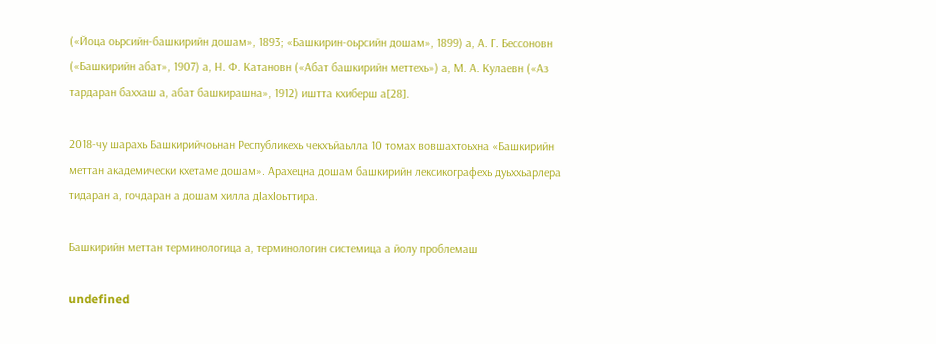(«Йоца оьрсийн-башкирийн дошам», 1893; «Башкирин-оьрсийн дошам», 1899) а, А. Г. Бессоновн («Башкирийн абат», 1907) а, Н. Ф. Катановн («Абат башкирийн меттехь») а, М. А. Кулаевн («Аз тардаран баххаш а, абат башкирашна», 1912) иштта кхиберш а[28].

2018-чу шарахь Башкирийчоьнан Республикехь чекхъйаьлла 10 томах вовшахтоьхна «Башкирийн меттан академически кхетаме дошам». Арахецна дошам башкирийн лексикографехь дуьххьарлера тидаран а, гочдаран а дошам хилла дӀахӀоьттира.

Башкирийн меттан терминологица а, терминологин системица а йолу проблемаш

undefined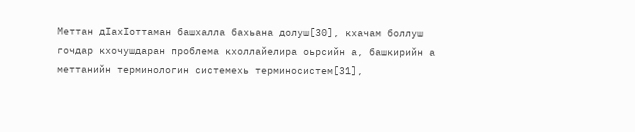Меттан дӀахӀоттаман башхалла бахьана долуш[30], кхачам боллуш гочдар кхочушдаран проблема кхоллайелира оьрсийн а, башкирийн а меттанийн терминологин системехь терминосистем[31],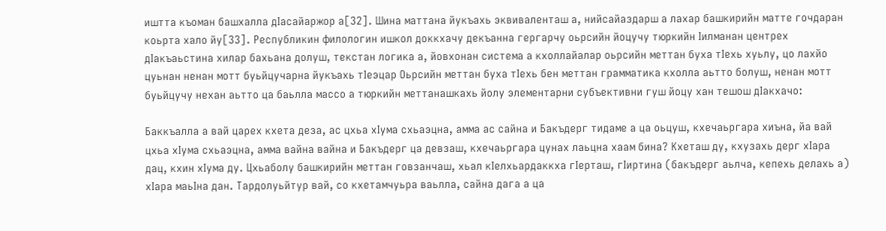иштта къоман башхалла дӀасайаржор а[32]. Шина маттана йукъахь эквиваленташ а, нийсайаздарш а лахар башкирийн матте гочдаран коьрта хало йу[33]. Республикин филологин ишкол доккхачу декъанна гергарчу оьрсийн йоцучу тюркийн Ӏилманан центрех дӀакъаьстина хилар бахьана долуш, текстан логика а, йовхонан система а кхоллайалар оьрсийн меттан буха тӀехь хуьлу, цо лахйо цуьнан ненан мотт буьйцучарна йукъахь тӀеэцар Оьрсийн меттан буха тӀехь бен меттан грамматика кхолла аьтто болуш, ненан мотт буьйцучу нехан аьтто ца баьлла массо а тюркийн меттанашкахь йолу элементарни субъективни гуш йоцу хан тешош дӀакхачо:

Баккъалла а вай царех кхета деза, ас цхьа хӀума схьаэцна, амма ас сайна и Бакъдерг тидаме а ца оьцуш, кхечаьргара хиъна, йа вай цхьа хӀума схьаэцна, амма вайна вайна и Бакъдерг ца девзаш, кхечаьргара цунах лаьцна хаам бина? Кхеташ ду, кхузахь дерг хӀара дац, кхин хӀума ду. Цхьаболу башкирийн меттан говзанчаш, хьал кӀелхьардаккха гӀерташ, гӀиртина (бакъдерг аьлча, кепехь делахь а) хӀара маьӀна дан. Тардолуьйтур вай, со кхетамчуьра ваьлла, сайна дага а ца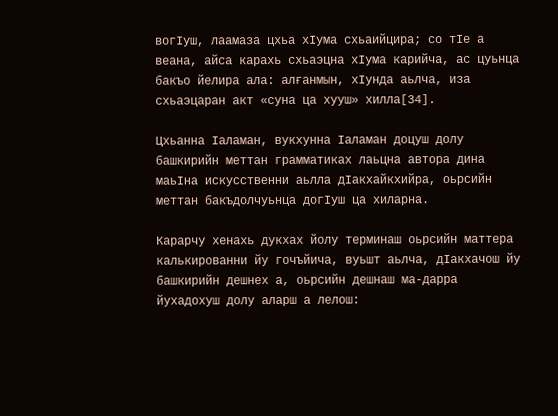вогӀуш, лаамаза цхьа хӀума схьаийцира; со тӀе а веана, айса карахь схьаэцна хӀума карийча, ас цуьнца бакъо йелира ала: алғанмын, хӀунда аьлча, иза схьаэцаран акт «суна ца хууш» хилла[34].

Цхьанна Ӏаламан, вукхунна Ӏаламан доцуш долу башкирийн меттан грамматиках лаьцна автора дина маьӀна искусственни аьлла дӀакхайкхийра, оьрсийн меттан бакъдолчуьнца догӀуш ца хиларна.

Карарчу хенахь дукхах йолу терминаш оьрсийн маттера калькированни йу гочъйича, вуьшт аьлча, дӀакхачош йу башкирийн дешнех а, оьрсийн дешнаш ма-дарра йухадохуш долу аларш а лелош: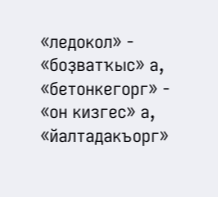«ледокол» - «боҙватҡыс» а, «бетонкегорг» - «он кизгес» а, «йалтадакъорг»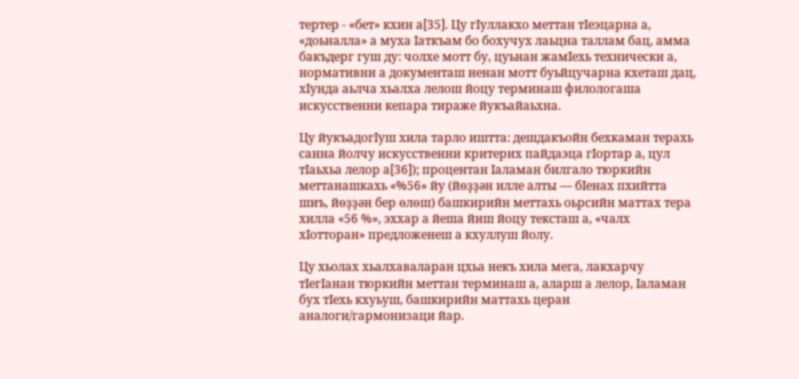тертер - «бет» кхин а[35]. Цу гӀуллакхо меттан тӀеэцарна а, «доьналла» а муха Ӏаткъам бо бохучух лаьцна таллам бац, амма бакъдерг гуш ду: чолхе мотт бу, цуьнан жамӀехь технически а, нормативни а документаш ненан мотт буьйцучарна кхеташ дац, хӀунда аьлча хьалха лелош йоцу терминаш филологаша искусственни кепара тираже йукъайаьхна.

Цу йукъадогӀуш хила тарло иштта: дешдакъойн бехкаман терахь санна йолчу искусственни критерих пайдаэца гӀортар а, цул тӀаьхьа лелор а[36]); процентан Ӏаламан билгало тюркийн меттанашкахь «%56» йу (йөҙҙән илле алты — бӀенах пхийтта шиъ, йөҙҙән бер өлөш) башкирийн меттахь оьрсийн маттах тера хилла «56 %», эххар а йеша йиш йоцу тексташ а, «чалх хӀотторан» предложенеш а кхуллуш йолу.

Цу хьолах хьалхаваларан цхьа некъ хила мега, лакхарчу тӀегӀанан тюркийн меттан терминаш а, аларш а лелор, Ӏаламан бух тӀехь кхуьуш, башкирийн маттахь церан аналоги/гармонизаци йар.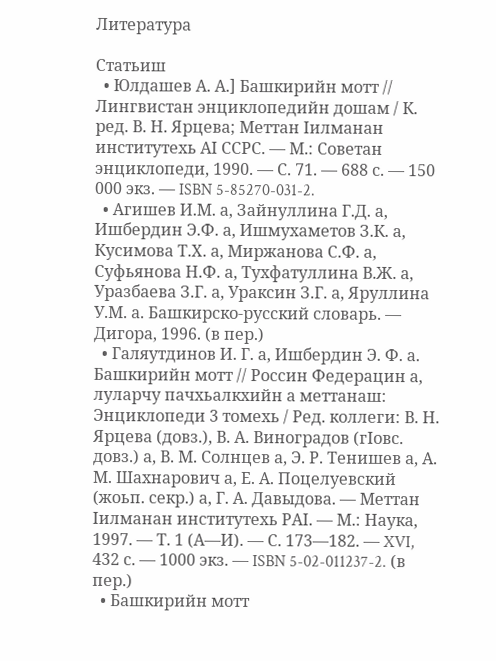Литература

Статьиш
  • Юлдашев А. А.] Башкирийн мотт // Лингвистан энциклопедийн дошам / К. ред. В. Н. Ярцева; Меттан Ӏилманан институтехь АӀ ССРС. — М.: Советан энциклопеди, 1990. — С. 71. — 688 с. — 150 000 экз. — ISBN 5-85270-031-2.
  • Агишев И.М. а, Зайнуллина Г.Д. а, Ишбердин Э.Ф. а, Ишмухаметов З.К. а, Кусимова Т.Х. а, Миржанова С.Ф. а, Суфьянова Н.Ф. а, Тухфатуллина В.Ж. а, Уразбаева З.Г. а, Ураксин З.Г. а, Яруллина У.М. а. Башкирско-русский словарь. — Дигора, 1996. (в пер.)
  • Галяутдинов И. Г. а, Ишбердин Э. Ф. а. Башкирийн мотт // Россин Федерацин а, луларчу пачхьалкхийн а меттанаш: Энциклопеди 3 томехь / Ред. коллеги: В. Н. Ярцева (довз.), В. А. Виноградов (гӀовс. довз.) а, В. М. Солнцев а, Э. Р. Тенишев а, А. М. Шахнарович а, Е. А. Поцелуевский (жоьп. секр.) а, Г. А. Давыдова. — Меттан Ӏилманан институтехь РАӀ. — М.: Наука, 1997. — Т. 1 (А—И). — С. 173—182. — XVI, 432 с. — 1000 экз. — ISBN 5-02-011237-2. (в пер.)
  • Башкирийн мотт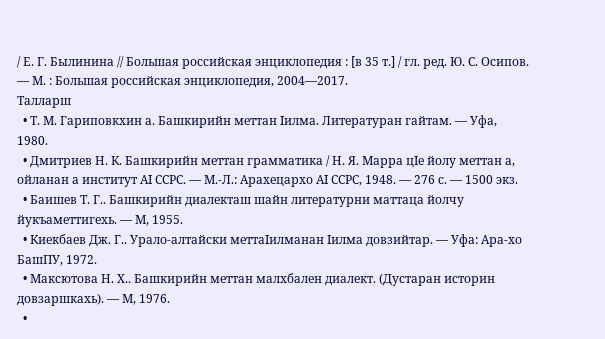/ Е. Г. Былинина // Большая российская энциклопедия : [в 35 т.] / гл. ред. Ю. С. Осипов. — М. : Большая российская энциклопедия, 2004—2017.
Талларш
  • Т. М. Гариповкхин а. Башкирийн меттан Ӏилма. Литературан гайтам. — Уфа, 1980.
  • Дмитриев Н. К. Башкирийн меттан грамматика / Н. Я. Марра цӀе йолу меттан а, ойланан а институт АӀ ССРС. — М.-Л.: Арахецархо АӀ ССРС, 1948. — 276 с. — 1500 экз.
  • Баишев Т. Г.. Башкирийн диалекташ шайн литературни маттаца йолчу йукъаметтигехь. — М, 1955.
  • Киекбаев Дж. Г.. Урало-алтайски меттаӀилманан Ӏилма довзийтар. — Уфа: Ара-хо БашПУ, 1972.
  • Максютова Н. Х.. Башкирийн меттан малхбален диалект. (Дустаран историн довзаршкахь). — М, 1976.
  •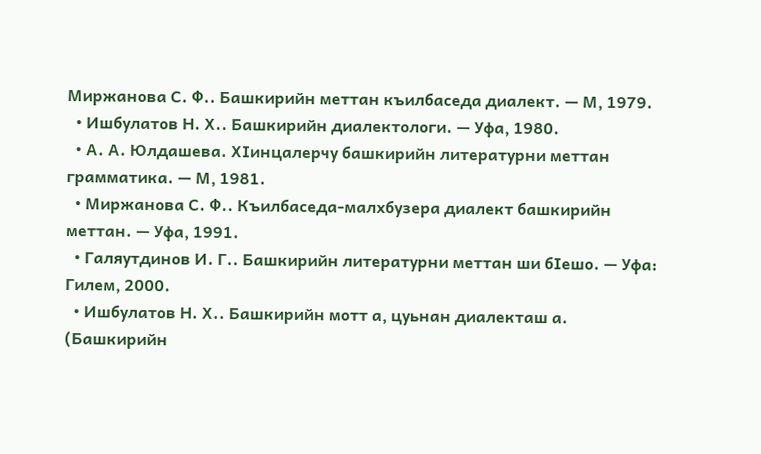Миржанова С. Ф.. Башкирийн меттан къилбаседа диалект. — М, 1979.
  • Ишбулатов Н. Х.. Башкирийн диалектологи. — Уфа, 1980.
  • А. А. Юлдашева. ХӀинцалерчу башкирийн литературни меттан грамматика. — М, 1981.
  • Миржанова С. Ф.. Къилбаседа-малхбузера диалект башкирийн меттан. — Уфа, 1991.
  • Галяутдинов И. Г.. Башкирийн литературни меттан ши бӀешо. — Уфа: Гилем, 2000.
  • Ишбулатов Н. Х.. Башкирийн мотт а, цуьнан диалекташ а. (Башкирийн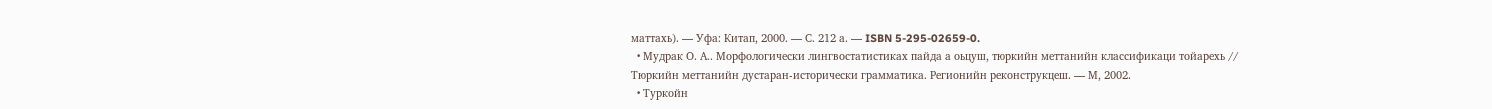маттахь). — Уфа: Китап, 2000. — С. 212 а. — ISBN 5-295-02659-0.
  • Мудрак О. А.. Морфологически лингвостатистиках пайда а оьцуш, тюркийн меттанийн классификаци тойарехь // Тюркийн меттанийн дустаран-исторически грамматика. Регионийн реконструкцеш. — М, 2002.
  • Туркойн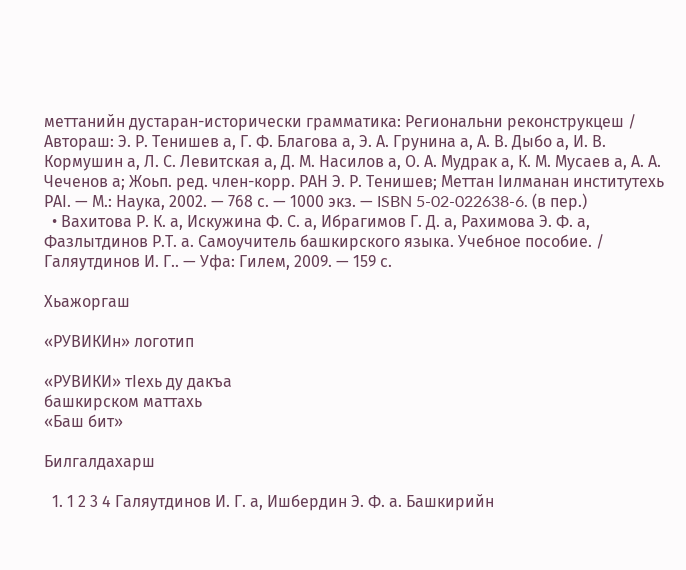меттанийн дустаран-исторически грамматика: Региональни реконструкцеш / Автораш: Э. Р. Тенишев а, Г. Ф. Благова а, Э. А. Грунина а, А. В. Дыбо а, И. В. Кормушин а, Л. С. Левитская а, Д. М. Насилов а, О. А. Мудрак а, К. М. Мусаев а, А. А. Чеченов а; Жоьп. ред. член-корр. РАН Э. Р. Тенишев; Меттан Ӏилманан институтехь РАӀ. — М.: Наука, 2002. — 768 с. — 1000 экз. — ISBN 5-02-022638-6. (в пер.)
  • Вахитова Р. К. а, Искужина Ф. С. а, Ибрагимов Г. Д. а, Рахимова Э. Ф. а, Фазлытдинов Р.Т. а. Самоучитель башкирского языка. Учебное пособие. / Галяутдинов И. Г.. — Уфа: Гилем, 2009. — 159 с.

Хьажоргаш

«РУВИКИн» логотип

«РУВИКИ» тӀехь ду дакъа
башкирском маттахь
«Баш бит»

Билгалдахарш

  1. 1 2 3 4 Галяутдинов И. Г. а, Ишбердин Э. Ф. а. Башкирийн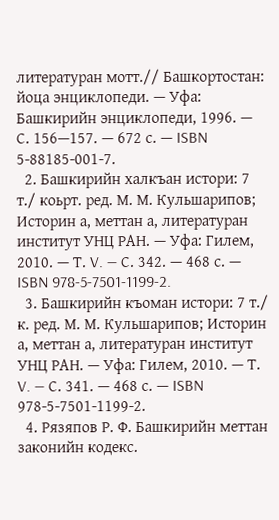литературан мотт.// Башкортостан: йоца энциклопеди. — Уфа: Башкирийн энциклопеди, 1996. — С. 156—157. — 672 с. — ISBN 5-88185-001-7.
  2. Башкирийн халкъан истори: 7 т./ коьрт. ред. М. М. Кульшарипов; Историн а, меттан а, литературан институт УНЦ РАН. — Уфа: Гилем, 2010. — Т. V. — С. 342. — 468 с. — ISBN 978-5-7501-1199-2.
  3. Башкирийн къоман истори: 7 т./ к. ред. М. М. Кульшарипов; Историн а, меттан а, литературан институт УНЦ РАН. — Уфа: Гилем, 2010. — Т. V. — С. 341. — 468 с. — ISBN 978-5-7501-1199-2.
  4. Рязяпов Р. Ф. Башкирийн меттан законийн кодекс.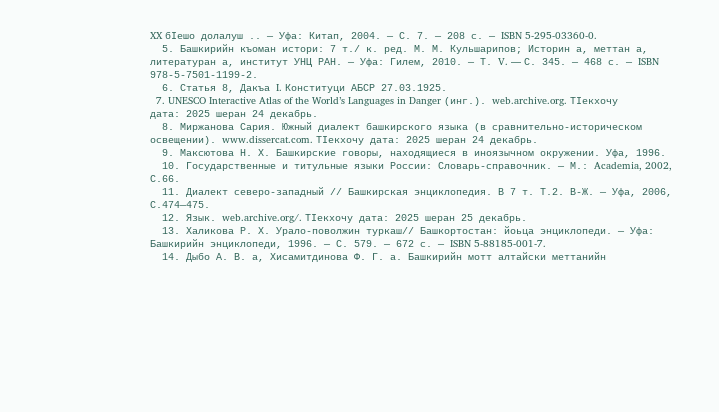XX бӀешо долалуш .. — Уфа: Китап, 2004. — С. 7. — 208 с. — ISBN 5-295-03360-0.
  5. Башкирийн къоман истори: 7 т./ к. ред. М. М. Кульшарипов; Историн а, меттан а, литературан а, институт УНЦ РАН. — Уфа: Гилем, 2010. — Т. V. — С. 345. — 468 с. — ISBN 978-5-7501-1199-2.
  6. Статья 8, Дакъа I. Конституци АБСР 27.03.1925.
  7. UNESCO Interactive Atlas of the World’s Languages in Danger (инг.). web.archive.org. ТӀекхочу дата: 2025 шеран 24 декабрь.
  8. Миржанова Сария. Южный диалект башкирского языка (в сравнительно-историческом освещении). www.dissercat.com. ТӀекхочу дата: 2025 шеран 24 декабрь.
  9. Максютова Н. Х. Башкирские говоры, находящиеся в иноязычном окружении. Уфа, 1996.
  10. Государственные и титульные языки России: Словарь-справочник. — М.: Academia, 2002, С.66.
  11. Диалект северо-западный // Башкирская энциклопедия. В 7 т. Т.2. В-Ж. — Уфа, 2006, С.474—475.
  12. Язык. web.archive.org/. ТӀекхочу дата: 2025 шеран 25 декабрь.
  13. Халикова Р. Х. Урало-поволжин туркаш// Башкортостан: йоьца энциклопеди. — Уфа: Башкирийн энциклопеди, 1996. — С. 579. — 672 с. — ISBN 5-88185-001-7.
  14. Дыбо А. В. а, Хисамитдинова Ф. Г. а. Башкирийн мотт алтайски меттанийн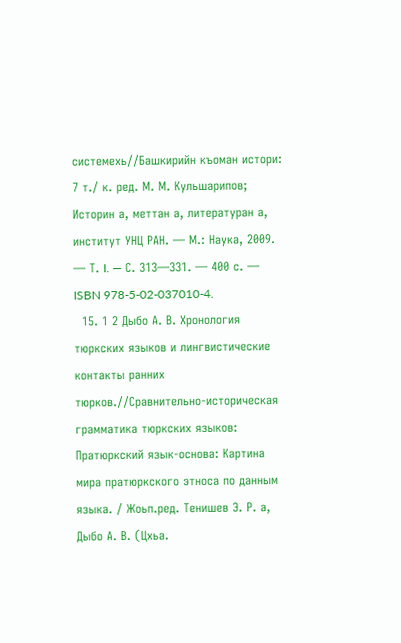системехь//Башкирийн къоман истори: 7 т./ к. ред. М. М. Кульшарипов; Историн а, меттан а, литературан а, институт УНЦ РАН. — М.: Наука, 2009. — Т. I. — С. 313—331. — 400 с. — ISBN 978-5-02-037010-4.
  15. 1 2 Дыбо А. В. Хронология тюркских языков и лингвистические контакты ранних тюрков.//Сравнительно-историческая грамматика тюркских языков: Пратюркский язык-основа: Картина мира пратюркского этноса по данным языка. / Жоьп.ред. Тенишев Э. Р. а, Дыбо А. В. (Цхьа.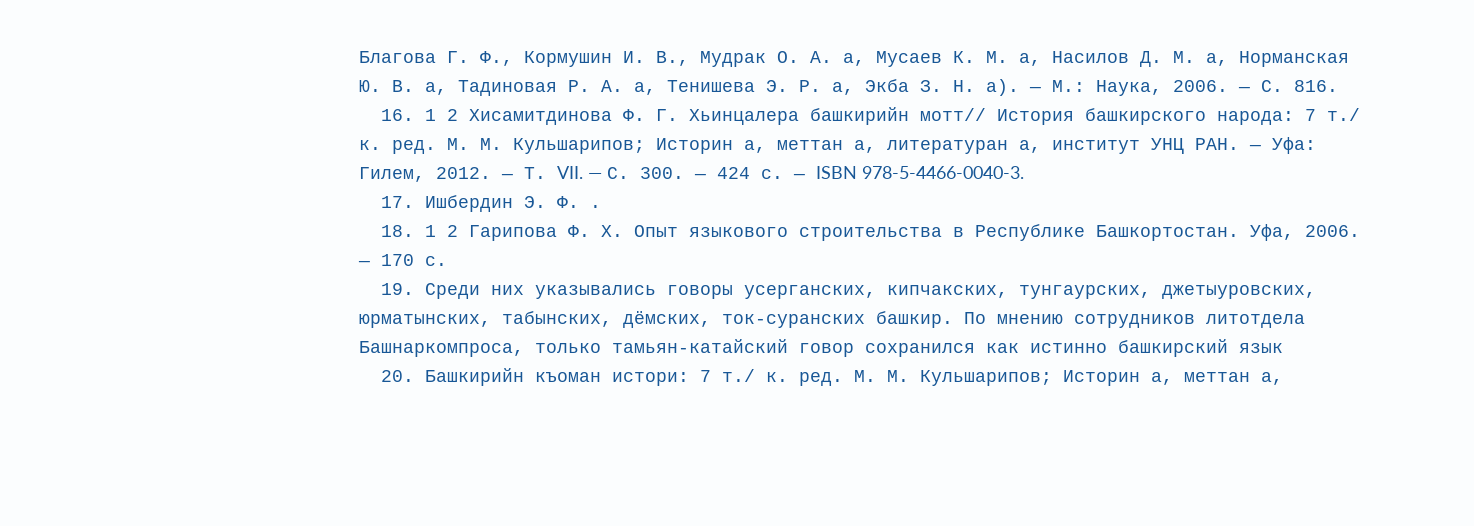Благова Г. Ф., Кормушин И. В., Мудрак О. А. а, Мусаев К. М. а, Насилов Д. М. а, Норманская Ю. В. а, Тадиновая Р. А. а, Тенишева Э. Р. а, Экба З. Н. а). — М.: Наука, 2006. — С. 816.
  16. 1 2 Хисамитдинова Ф. Г. Хьинцалера башкирийн мотт// История башкирского народа: 7 т./ к. ред. М. М. Кульшарипов; Историн а, меттан а, литературан а, институт УНЦ РАН. — Уфа: Гилем, 2012. — Т. VII. — С. 300. — 424 с. — ISBN 978-5-4466-0040-3.
  17. Ишбердин Э. Ф. .
  18. 1 2 Гарипова Ф. Х. Опыт языкового строительства в Республике Башкортостан. Уфа, 2006. — 170 с.
  19. Среди них указывались говоры усерганских, кипчакских, тунгаурских, джетыуровских, юрматынских, табынских, дёмских, ток-суранских башкир. По мнению сотрудников литотдела Башнаркомпроса, только тамьян-катайский говор сохранился как истинно башкирский язык
  20. Башкирийн къоман истори: 7 т./ к. ред. М. М. Кульшарипов; Историн а, меттан а,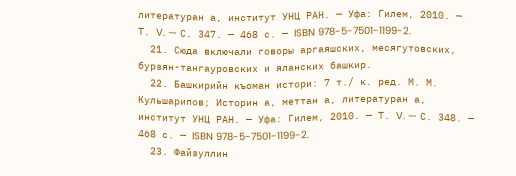литературан а, институт УНЦ РАН. — Уфа: Гилем, 2010. — Т. V. — С. 347. — 468 с. — ISBN 978-5-7501-1199-2.
  21. Сюда включали говоры аргаяшских, месягутовских, бурзян-тангауровских и яланских башкир.
  22. Башкирийн къоман истори: 7 т./ к. ред. М. М. Кульшарипов; Историн а, меттан а, литературан а, институт УНЦ РАН. — Уфа: Гилем, 2010. — Т. V. — С. 348. — 468 с. — ISBN 978-5-7501-1199-2.
  23. Файзуллин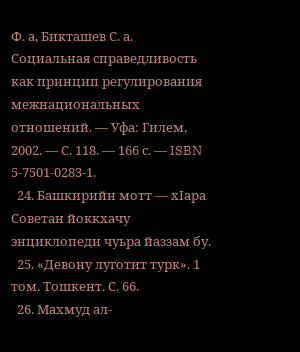Ф. а, Бикташев С. а. Социальная справедливость как принцип регулирования межнациональных отношений. — Уфа: Гилем, 2002. — С. 118. — 166 с. — ISBN 5-7501-0283-1.
  24. Башкирийн мотт — хӏара Советан йоккхачу энциклопеди чуьра йаззам бу.
  25. «Девону луготит турк». 1 том. Тошкент. С. 66.
  26. Махмуд ал-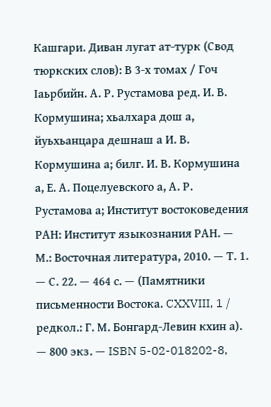Кашгари. Диван лугат ат-турк (Свод тюркских слов): В 3-х томах / Гоч Ӏаьрбийн. А. Р. Рустамова ред. И. В. Кормушина; хьалхара дош а, йуьхьанцара дешнаш а И. В. Кормушина а; билг. И. В. Кормушина а, Е. А. Поцелуевского а, А. Р. Рустамова а; Институт востоковедения РАН: Институт языкознания РАН. — М.: Восточная литература, 2010. — Т. 1. — С. 22. — 464 с. — (Памятники письменности Востока. CXXVIII, 1 / редкол.: Г. М. Бонгард-Левин кхин а). — 800 экз. — ISBN 5-02-018202-8,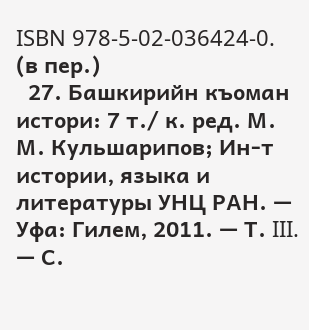ISBN 978-5-02-036424-0. (в пер.)
  27. Башкирийн къоман истори: 7 т./ к. ред. М. М. Кульшарипов; Ин-т истории, языка и литературы УНЦ РАН. — Уфа: Гилем, 2011. — Т. III. — С.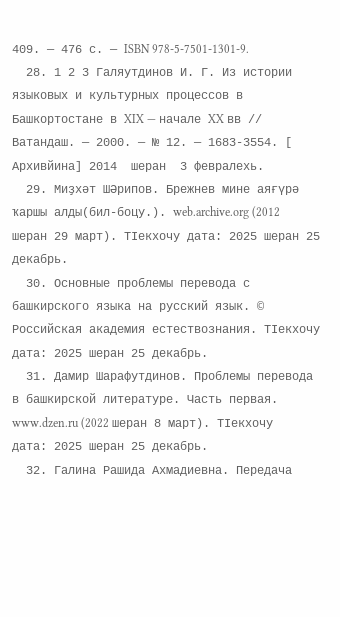409. — 476 с. — ISBN 978-5-7501-1301-9.
  28. 1 2 3 Галяутдинов И. Г. Из истории языковых и культурных процессов в Башкортостане в XIX — начале XX вв // Ватандаш. — 2000. — № 12. — 1683-3554. [ Архивйина] 2014  шеран  3 февралехь.
  29. Миҙхәт ШӘрипов. Брежнев мине аяғүрә ҡаршы алды(бил-боцу.). web.archive.org (2012 шеран 29 март). ТӀекхочу дата: 2025 шеран 25 декабрь.
  30. Основные проблемы перевода с башкирского языка на русский язык. © Российская академия естествознания. ТӀекхочу дата: 2025 шеран 25 декабрь.
  31. Дамир Шарафутдинов. Проблемы перевода в башкирской литературе. Часть первая. www.dzen.ru (2022 шеран 8 март). ТӀекхочу дата: 2025 шеран 25 декабрь.
  32. Галина Рашида Ахмадиевна. Передача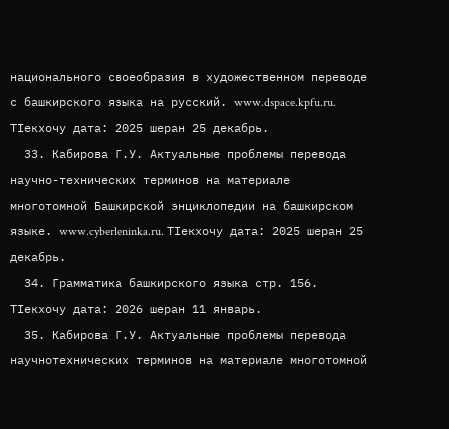национального своеобразия в художественном переводе с башкирского языка на русский. www.dspace.kpfu.ru. ТӀекхочу дата: 2025 шеран 25 декабрь.
  33. Кабирова Г.У. Актуальные проблемы перевода научно-технических терминов на материале многотомной Башкирской энциклопедии на башкирском языке. www.cyberleninka.ru. ТӀекхочу дата: 2025 шеран 25 декабрь.
  34. Грамматика башкирского языка стр. 156. ТӀекхочу дата: 2026 шеран 11 январь.
  35. Кабирова Г.У. Актуальные проблемы перевода научнотехнических терминов на материале многотомной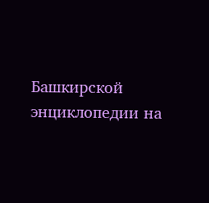Башкирской энциклопедии на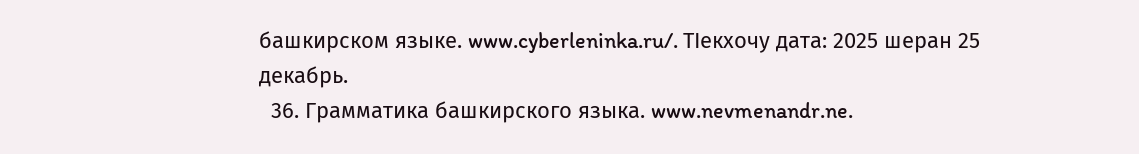башкирском языке. www.cyberleninka.ru/. ТӀекхочу дата: 2025 шеран 25 декабрь.
  36. Грамматика башкирского языка. www.nevmenandr.ne.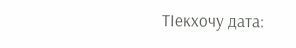ТӀекхочу дата: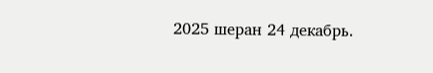2025 шеран 24 декабрь.